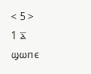< 5 >
1 ⲁ̅ ϣⲱⲡⲉ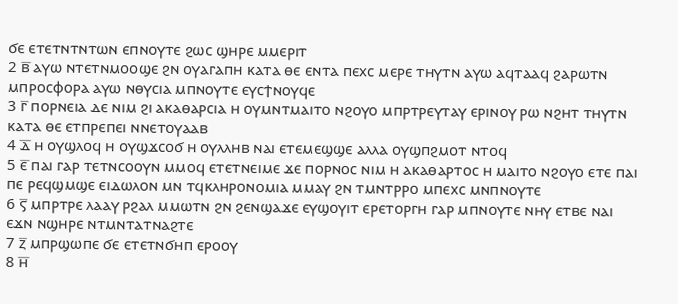ϭⲉ ⲉⲧⲉⲧⲛⲧⲛⲧⲱⲛ ⲉⲡⲛⲟⲩⲧⲉ ϩⲱⲥ ϣⲏⲣⲉ ⲙⲙⲉⲣⲓⲧ
2 ⲃ̅ ⲁⲩⲱ ⲛⲧⲉⲧⲛⲙⲟⲟϣⲉ ϩⲛ ⲟⲩⲁⲅⲁⲡⲏ ⲕⲁⲧⲁ ⲑⲉ ⲉⲛⲧⲁ ⲡⲉⲭⲥ ⲙⲉⲣⲉ ⲧⲏⲩⲧⲛ ⲁⲩⲱ ⲁϥⲧⲁⲁϥ ϩⲁⲣⲱⲧⲛ ⲙⲡⲣⲟⲥⲫⲟⲣⲁ ⲁⲩⲱ ⲛⲑⲩⲥⲓⲁ ⲙⲡⲛⲟⲩⲧⲉ ⲉⲩⲥϯⲛⲟⲩϥⲉ
3 ⲅ̅ ⲡⲟⲣⲛⲉⲓⲁ ⲇⲉ ⲛⲓⲙ ϩⲓ ⲁⲕⲁⲑⲁⲣⲥⲓⲁ ⲏ ⲟⲩⲙⲛⲧⲙⲁⲓⲧⲟ ⲛϩⲟⲩⲟ ⲙⲡⲣⲧⲣⲉⲩⲧⲁⲩ ⲉⲣⲓⲛⲟⲩ ⲣⲱ ⲛϩⲏⲧ ⲧⲏⲩⲧⲛ ⲕⲁⲧⲁ ⲑⲉ ⲉⲧⲡⲣⲉⲡⲉⲓ ⲛⲛⲉⲧⲟⲩⲁⲁⲃ
4 ⲇ̅ ⲏ ⲟⲩϣⲗⲟϥ ⲏ ⲟⲩϣϫⲥⲟϭ ⲏ ⲟⲩⲗⲗⲏⲃ ⲛⲁⲓ ⲉⲧⲉⲙⲉϣϣⲉ ⲁⲗⲗⲁ ⲟⲩϣⲡϩⲙⲟⲧ ⲛⲧⲟϥ
5 ⲉ̅ ⲡⲁⲓ ⲅⲁⲣ ⲧⲉⲧⲛⲥⲟⲟⲩⲛ ⲙⲙⲟϥ ⲉⲧⲉⲧⲛⲉⲓⲙⲉ ϫⲉ ⲡⲟⲣⲛⲟⲥ ⲛⲓⲙ ⲏ ⲁⲕⲁⲑⲁⲣⲧⲟⲥ ⲏ ⲙⲁⲓⲧⲟ ⲛϩⲟⲩⲟ ⲉⲧⲉ ⲡⲁⲓ ⲡⲉ ⲣⲉϥϣⲙϣⲉ ⲉⲓⲇⲱⲗⲟⲛ ⲙⲛ ⲧϥⲕⲗⲏⲣⲟⲛⲟⲙⲓⲁ ⲙⲙⲁⲩ ϩⲛ ⲧⲙⲛⲧⲣⲣⲟ ⲙⲡⲉⲭⲥ ⲙⲛⲡⲛⲟⲩⲧⲉ
6 ⲋ̅ ⲙⲡⲣⲧⲣⲉ ⲗⲁⲁⲩ ⲣϩⲁⲗ ⲙⲙⲱⲧⲛ ϩⲛ ϩⲉⲛϣⲁϫⲉ ⲉⲩϣⲟⲩⲓⲧ ⲉⲣⲉⲧⲟⲣⲅⲏ ⲅⲁⲣ ⲙⲡⲛⲟⲩⲧⲉ ⲛⲏⲩ ⲉⲧⲃⲉ ⲛⲁⲓ ⲉϫⲛ ⲛϣⲏⲣⲉ ⲛⲧⲙⲛⲧⲁⲧⲛⲁϩⲧⲉ
7 ⲍ̅ ⲙⲡⲣϣⲱⲡⲉ ϭⲉ ⲉⲧⲉⲧⲛϭⲏⲡ ⲉⲣⲟⲟⲩ
8 ⲏ̅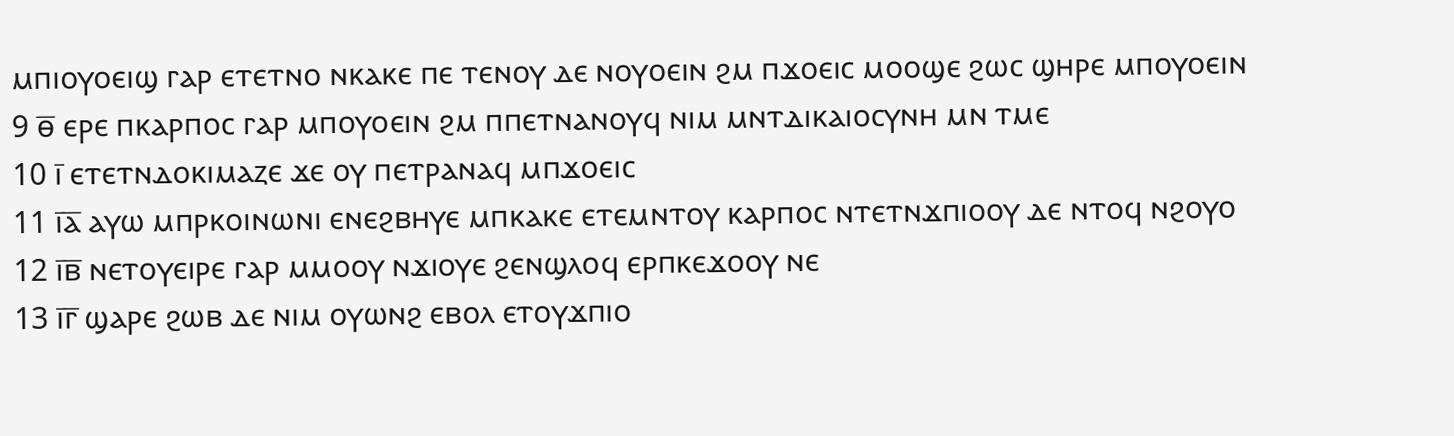ⲙⲡⲓⲟⲩⲟⲉⲓϣ ⲅⲁⲣ ⲉⲧⲉⲧⲛⲟ ⲛⲕⲁⲕⲉ ⲡⲉ ⲧⲉⲛⲟⲩ ⲇⲉ ⲛⲟⲩⲟⲉⲓⲛ ϩⲙ ⲡϫⲟⲉⲓⲥ ⲙⲟⲟϣⲉ ϩⲱⲥ ϣⲏⲣⲉ ⲙⲡⲟⲩⲟⲉⲓⲛ
9 ⲑ̅ ⲉⲣⲉ ⲡⲕⲁⲣⲡⲟⲥ ⲅⲁⲣ ⲙⲡⲟⲩⲟⲉⲓⲛ ϩⲙ ⲡⲡⲉⲧⲛⲁⲛⲟⲩϥ ⲛⲓⲙ ⲙⲛⲧⲇⲓⲕⲁⲓⲟⲥⲩⲛⲏ ⲙⲛ ⲧⲙⲉ
10 ⲓ̅ ⲉⲧⲉⲧⲛⲇⲟⲕⲓⲙⲁⲍⲉ ϫⲉ ⲟⲩ ⲡⲉⲧⲣⲁⲛⲁϥ ⲙⲡϫⲟⲉⲓⲥ
11 ⲓ̅ⲁ̅ ⲁⲩⲱ ⲙⲡⲣⲕⲟⲓⲛⲱⲛⲓ ⲉⲛⲉϩⲃⲏⲩⲉ ⲙⲡⲕⲁⲕⲉ ⲉⲧⲉⲙⲛⲧⲟⲩ ⲕⲁⲣⲡⲟⲥ ⲛⲧⲉⲧⲛϫⲡⲓⲟⲟⲩ ⲇⲉ ⲛⲧⲟϥ ⲛϩⲟⲩⲟ
12 ⲓ̅ⲃ̅ ⲛⲉⲧⲟⲩⲉⲓⲣⲉ ⲅⲁⲣ ⲙⲙⲟⲟⲩ ⲛϫⲓⲟⲩⲉ ϩⲉⲛϣⲗⲟϥ ⲉⲣⲡⲕⲉϫⲟⲟⲩ ⲛⲉ
13 ⲓ̅ⲅ̅ ϣⲁⲣⲉ ϩⲱⲃ ⲇⲉ ⲛⲓⲙ ⲟⲩⲱⲛϩ ⲉⲃⲟⲗ ⲉⲧⲟⲩϫⲡⲓⲟ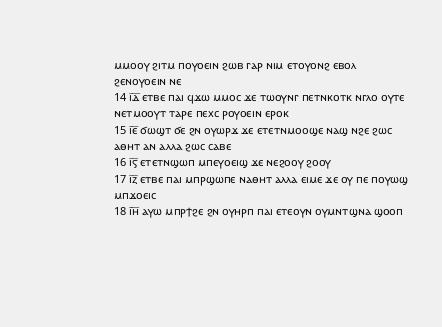ⲙⲙⲟⲟⲩ ϩⲓⲧⲙ ⲡⲟⲩⲟⲉⲓⲛ ϩⲱⲃ ⲅⲁⲣ ⲛⲓⲙ ⲉⲧⲟⲩⲟⲛϩ ⲉⲃⲟⲗ ϩⲉⲛⲟⲩⲟⲉⲓⲛ ⲛⲉ
14 ⲓ̅ⲇ̅ ⲉⲧⲃⲉ ⲡⲁⲓ ϥϫⲱ ⲙⲙⲟⲥ ϫⲉ ⲧⲱⲟⲩⲛⲅ ⲡⲉⲧⲛⲕⲟⲧⲕ ⲛⲅⲗⲟ ⲟⲩⲧⲉ ⲛⲉⲧⲙⲟⲟⲩⲧ ⲧⲁⲣⲉ ⲡⲉⲭⲥ ⲣⲟⲩⲟⲉⲓⲛ ⲉⲣⲟⲕ
15 ⲓ̅ⲉ̅ ϭⲱϣⲧ ϭⲉ ϩⲛ ⲟⲩⲱⲣϫ ϫⲉ ⲉⲧⲉⲧⲛⲙⲟⲟϣⲉ ⲛⲁϣ ⲛϩⲉ ϩⲱⲥ ⲁⲑⲏⲧ ⲁⲛ ⲁⲗⲗⲁ ϩⲱⲥ ⲥⲁⲃⲉ
16 ⲓ̅ⲋ̅ ⲉⲧⲉⲧⲛϣⲱⲡ ⲙⲡⲉⲩⲟⲉⲓϣ ϫⲉ ⲛⲉϩⲟⲟⲩ ϩⲟⲟⲩ
17 ⲓ̅ⲍ̅ ⲉⲧⲃⲉ ⲡⲁⲓ ⲙⲡⲣϣⲱⲡⲉ ⲛⲁⲑⲏⲧ ⲁⲗⲗⲁ ⲉⲓⲙⲉ ϫⲉ ⲟⲩ ⲡⲉ ⲡⲟⲩⲱϣ ⲙⲡϫⲟⲉⲓⲥ
18 ⲓ̅ⲏ̅ ⲁⲩⲱ ⲙⲡⲣϯϩⲉ ϩⲛ ⲟⲩⲏⲣⲡ ⲡⲁⲓ ⲉⲧⲉⲟⲩⲛ ⲟⲩⲙⲛⲧϣⲛⲁ ϣⲟⲟⲡ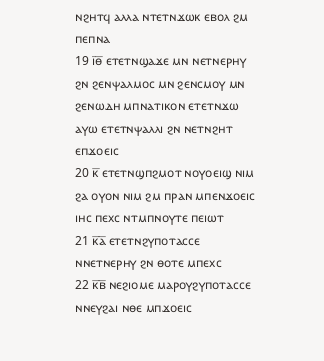ⲛϩⲏⲧϥ ⲁⲗⲗⲁ ⲛⲧⲉⲧⲛϫⲱⲕ ⲉⲃⲟⲗ ϩⲙ ⲡⲉⲡⲛⲁ
19 ⲓ̅ⲑ̅ ⲉⲧⲉⲧⲛϣⲁϫⲉ ⲙⲛ ⲛⲉⲧⲛⲉⲣⲏⲩ ϩⲛ ϩⲉⲛⲯⲁⲗⲙⲟⲥ ⲙⲛ ϩⲉⲛⲥⲙⲟⲩ ⲙⲛ ϩⲉⲛⲱⲇⲏ ⲙⲡⲛⲁⲧⲓⲕⲟⲛ ⲉⲧⲉⲧⲛϫⲱ ⲁⲩⲱ ⲉⲧⲉⲧⲛⲯⲁⲗⲗⲓ ϩⲛ ⲛⲉⲧⲛϩⲏⲧ ⲉⲡϫⲟⲉⲓⲥ
20 ⲕ̅ ⲉⲧⲉⲧⲛϣⲡϩⲙⲟⲧ ⲛⲟⲩⲟⲉⲓϣ ⲛⲓⲙ ϩⲁ ⲟⲩⲟⲛ ⲛⲓⲙ ϩⲙ ⲡⲣⲁⲛ ⲙⲡⲉⲛϫⲟⲉⲓⲥ ⲓⲏⲥ ⲡⲉⲭⲥ ⲛⲧⲙⲡⲛⲟⲩⲧⲉ ⲡⲉⲓⲱⲧ
21 ⲕ̅ⲁ̅ ⲉⲧⲉⲧⲛϩⲩⲡⲟⲧⲁⲥⲥⲉ ⲛⲛⲉⲧⲛⲉⲣⲏⲩ ϩⲛ ⲑⲟⲧⲉ ⲙⲡⲉⲭⲥ
22 ⲕ̅ⲃ̅ ⲛⲉϩⲓⲟⲙⲉ ⲙⲁⲣⲟⲩϩⲩⲡⲟⲧⲁⲥⲥⲉ ⲛⲛⲉⲩϩⲁⲓ ⲛⲑⲉ ⲙⲡϫⲟⲉⲓⲥ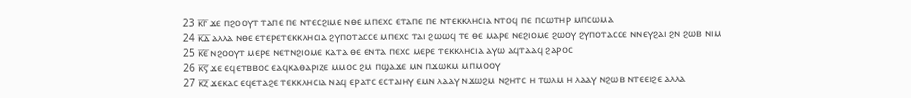23 ⲕ̅ⲅ̅ ϫⲉ ⲡϩⲟⲟⲩⲧ ⲧⲁⲡⲉ ⲡⲉ ⲛⲧⲉⲥϩⲓⲙⲉ ⲛⲑⲉ ⲙⲡⲉⲭⲥ ⲉⲧⲁⲡⲉ ⲡⲉ ⲛⲧⲉⲕⲕⲗⲏⲥⲓⲁ ⲛⲧⲟϥ ⲡⲉ ⲡⲥⲱⲧⲏⲣ ⲙⲡⲥⲱⲙⲁ
24 ⲕ̅ⲇ̅ ⲁⲗⲗⲁ ⲛⲑⲉ ⲉⲧⲉⲣⲉⲧⲉⲕⲕⲗⲏⲥⲓⲁ ϩⲩⲡⲟⲧⲁⲥⲥⲉ ⲙⲡⲉⲭⲥ ⲧⲁⲓ ϩⲱⲱϥ ⲧⲉ ⲑⲉ ⲙⲁⲣⲉ ⲛⲉϩⲓⲟⲙⲉ ϩⲱⲟⲩ ϩⲩⲡⲟⲧⲁⲥⲥⲉ ⲛⲛⲉⲩϩⲁⲓ ϩⲛ ϩⲱⲃ ⲛⲓⲙ
25 ⲕ̅ⲉ̅ ⲛϩⲟⲟⲩⲧ ⲙⲉⲣⲉ ⲛⲉⲧⲛϩⲓⲟⲙⲉ ⲕⲁⲧⲁ ⲑⲉ ⲉⲛⲧⲁ ⲡⲉⲭⲥ ⲙⲉⲣⲉ ⲧⲉⲕⲕⲗⲏⲥⲓⲁ ⲁⲩⲱ ⲁϥⲧⲁⲁϥ ϩⲁⲣⲟⲥ
26 ⲕ̅ⲋ̅ ϫⲉ ⲉϥⲉⲧⲃⲃⲟⲥ ⲉⲁϥⲕⲁⲑⲁⲣⲓⲍⲉ ⲙⲙⲟⲥ ϩⲙ ⲡϣⲁϫⲉ ⲙⲛ ⲡϫⲱⲕⲙ ⲙⲡⲙⲟⲟⲩ
27 ⲕ̅ⲍ̅ ϫⲉⲕⲁⲥ ⲉϥⲉⲧⲁϩⲉ ⲧⲉⲕⲕⲗⲏⲥⲓⲁ ⲛⲁϥ ⲉⲣⲁⲧⲥ ⲉⲥⲧⲁⲓⲏⲩ ⲉⲙⲛ ⲗⲁⲁⲩ ⲛϫⲱϩⲙ ⲛϩⲏⲧⲥ ⲏ ⲧⲱⲗⲙ ⲏ ⲗⲁⲁⲩ ⲛϩⲱⲃ ⲛⲧⲉⲉⲓϩⲉ ⲁⲗⲗⲁ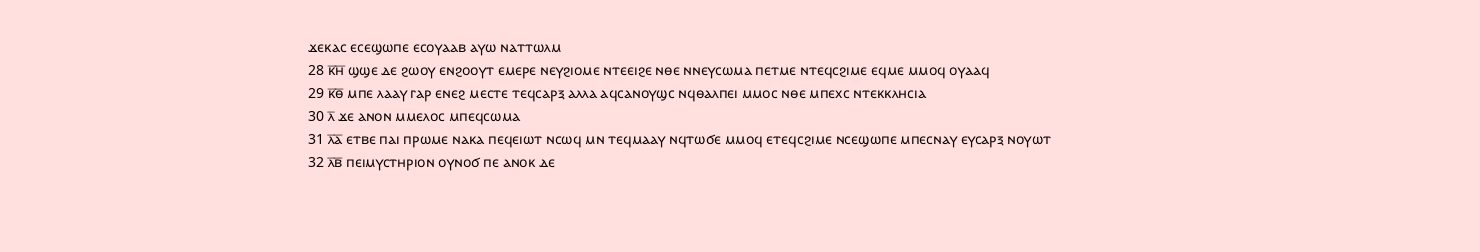ϫⲉⲕⲁⲥ ⲉⲥⲉϣⲱⲡⲉ ⲉⲥⲟⲩⲁⲁⲃ ⲁⲩⲱ ⲛⲁⲧⲧⲱⲗⲙ
28 ⲕ̅ⲏ̅ ϣϣⲉ ⲇⲉ ϩⲱⲟⲩ ⲉⲛϩⲟⲟⲩⲧ ⲉⲙⲉⲣⲉ ⲛⲉⲩϩⲓⲟⲙⲉ ⲛⲧⲉⲉⲓϩⲉ ⲛⲑⲉ ⲛⲛⲉⲩⲥⲱⲙⲁ ⲡⲉⲧⲙⲉ ⲛⲧⲉϥⲥϩⲓⲙⲉ ⲉϥⲙⲉ ⲙⲙⲟϥ ⲟⲩⲁⲁϥ
29 ⲕ̅ⲑ̅ ⲙⲡⲉ ⲗⲁⲁⲩ ⲅⲁⲣ ⲉⲛⲉϩ ⲙⲉⲥⲧⲉ ⲧⲉϥⲥⲁⲣⲝ ⲁⲗⲗⲁ ⲁϥⲥⲁⲛⲟⲩϣⲥ ⲛϥⲑⲁⲗⲡⲉⲓ ⲙⲙⲟⲥ ⲛⲑⲉ ⲙⲡⲉⲭⲥ ⲛⲧⲉⲕⲕⲗⲏⲥⲓⲁ
30 ⲗ̅ ϫⲉ ⲁⲛⲟⲛ ⲙⲙⲉⲗⲟⲥ ⲙⲡⲉϥⲥⲱⲙⲁ
31 ⲗ̅ⲁ̅ ⲉⲧⲃⲉ ⲡⲁⲓ ⲡⲣⲱⲙⲉ ⲛⲁⲕⲁ ⲡⲉϥⲉⲓⲱⲧ ⲛⲥⲱϥ ⲙⲛ ⲧⲉϥⲙⲁⲁⲩ ⲛϥⲧⲱϭⲉ ⲙⲙⲟϥ ⲉⲧⲉϥⲥϩⲓⲙⲉ ⲛⲥⲉϣⲱⲡⲉ ⲙⲡⲉⲥⲛⲁⲩ ⲉⲩⲥⲁⲣⲝ ⲛⲟⲩⲱⲧ
32 ⲗ̅ⲃ̅ ⲡⲉⲓⲙⲩⲥⲧⲏⲣⲓⲟⲛ ⲟⲩⲛⲟϭ ⲡⲉ ⲁⲛⲟⲕ ⲇⲉ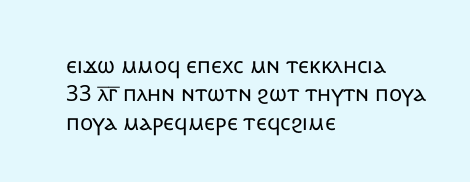ⲉⲓϫⲱ ⲙⲙⲟϥ ⲉⲡⲉⲭⲥ ⲙⲛ ⲧⲉⲕⲕⲗⲏⲥⲓⲁ
33 ⲗ̅ⲅ̅ ⲡⲗⲏⲛ ⲛⲧⲱⲧⲛ ϩⲱⲧ ⲧⲏⲩⲧⲛ ⲡⲟⲩⲁ ⲡⲟⲩⲁ ⲙⲁⲣⲉϥⲙⲉⲣⲉ ⲧⲉϥⲥϩⲓⲙⲉ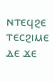ⲛⲧⲉϥϩⲉ ⲧⲉⲥϩⲓⲙⲉ ⲇⲉ ϫⲉ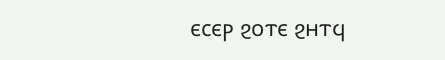ⲉⲥⲉⲣ ϩⲟⲧⲉ ϩⲏⲧϥ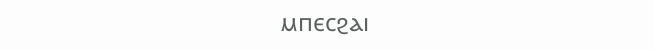ⲙⲡⲉⲥϩⲁⲓ